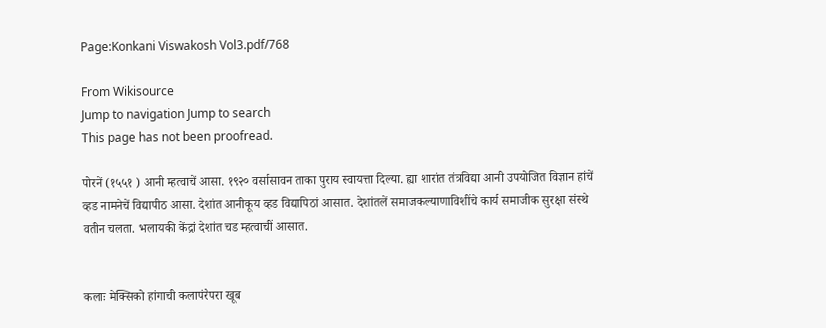Page:Konkani Viswakosh Vol3.pdf/768

From Wikisource
Jump to navigation Jump to search
This page has not been proofread.

पोरनें (१५५१ ) आनी म्हत्वाचें आसा. १९२० वर्सासावन ताका पुराय स्वायत्ता दिल्या. ह्या शारांत तंत्रविद्या आनी उपयोजित विज्ञान हांचें व्हड नामनेचें विद्यापीठ आसा. देशांत आनीकूय व्हड विद्यापिठां आसात. देशांतलें समाजकल्याणाविशींचे कार्य समाजीक सुरक्षा संस्थे वतीन चलता. भलायकी केंद्रां देशांत चड म्हत्वाचीं आसात.


कलाः मेक्सिको हांगाची कलापंरेपरा खूब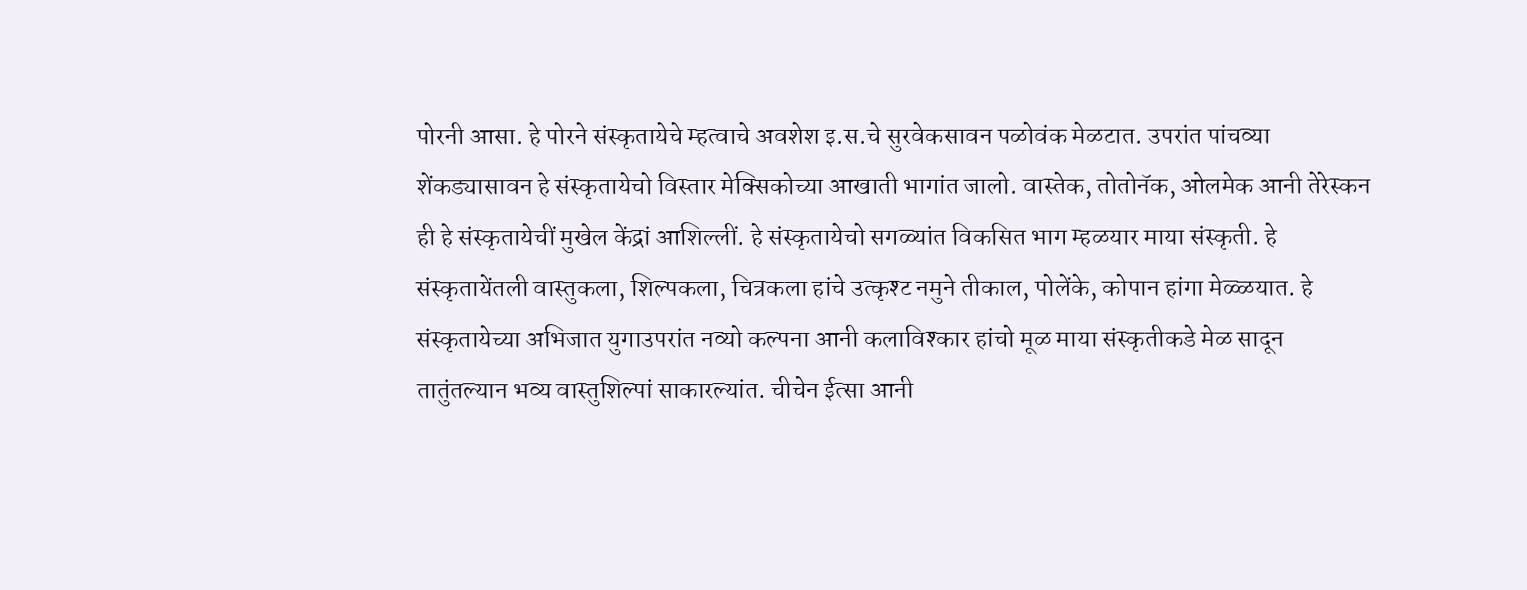पोरनी आसा. हे पोरने संस्कृतायेचे म्हत्वाचे अवशेश इ.स.चे सुरवेकसावन पळोवंक मेळटात. उपरांत पांचव्या शेंकड्यासावन हे संस्कृतायेचो विस्तार मेक्सिकोच्या आखाती भागांत जालो. वास्तेक, तोतोनॅक, ओलमेक आनी तेरेस्कन ही हे संस्कृतायेचीं मुखेल केंद्रां आशिल्लीं. हे संस्कृतायेचो सगळ्यांत विकसित भाग म्हळयार माया संस्कृती. हे संस्कृतायेंतली वास्तुकला, शिल्पकला, चित्रकला हांचे उत्कृश्ट नमुने तीकाल, पोलेंके, कोपान हांगा मेळ्ळयात. हे संस्कृतायेच्या अभिजात युगाउपरांत नव्यो कल्पना आनी कलाविश्कार हांचो मूळ माया संस्कृतीकडे मेळ सादून तातुंतल्यान भव्य वास्तुशिल्पां साकारल्यांत. चीचेन ईत्सा आनी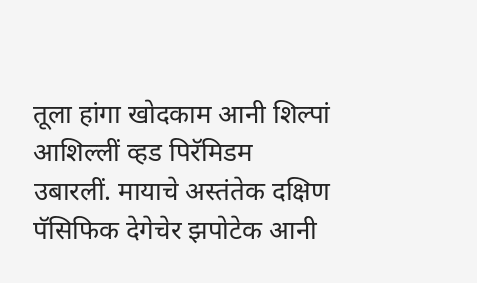तूला हांगा खोदकाम आनी शिल्पां आशिल्लीं व्हड पिरॅमिडम उबारलीं. मायाचे अस्तंतेक दक्षिण पॅसिफिक देगेचेर झपोटेक आनी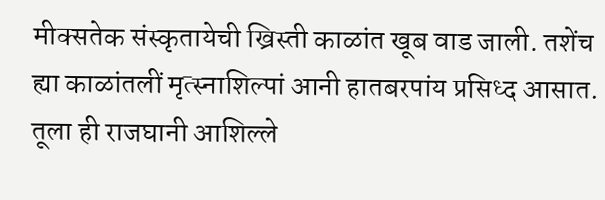मीक्सतेक संस्कृतायेची ख्रिस्ती काळांत खूब वाड जाली. तशेंच ह्या काळांतलीं मृत्स्नाशिल्पां आनी हातबरपांय प्रसिध्द आसात. तूला ही राजघानी आशिल्ले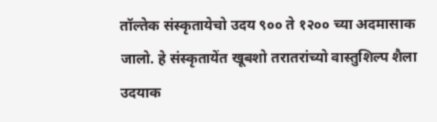तॉल्तेक संस्कृतायेचो उदय ९०० ते १२०० च्या अदमासाक जालो. हे संस्कृतायेंत खूबशो तरातरांच्यो वास्तुशिल्प शैला उदयाक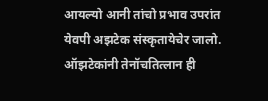आयल्यो आनी तांचो प्रभाव उपरांत येवपी अझटेक संस्कृतायेचेर जालो. ऑझटेकांनी तेनॉचतित्लान ही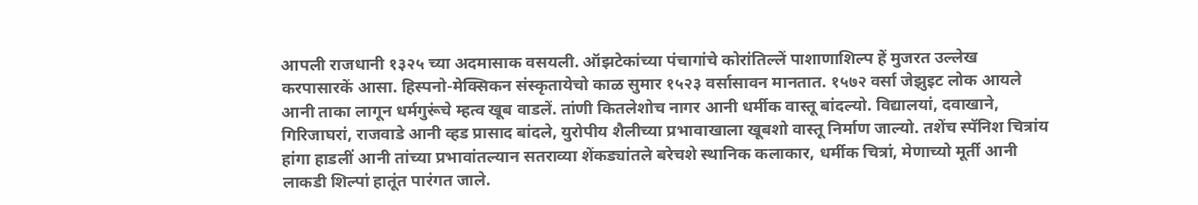आपली राजधानी १३२५ च्या अदमासाक वसयली. ऑझटेकांच्या पंचागांचे कोरांतिल्लें पाशाणाशिल्प हें मुजरत उल्लेख करपासारकें आसा. हिस्पनो-मेक्सिकन संस्कृतायेचो काळ सुमार १५२३ वर्सासावन मानतात. १५७२ वर्सा जेझुइट लोक आयले आनी ताका लागून धर्मगुरूंचे म्हत्व खूब वाडलें. तांणी कितलेशोच नागर आनी धर्मीक वास्तू बांदल्यो. विद्यालयां, दवाखाने, गिरिजाघरां, राजवाडे आनी व्हड प्रासाद बांदले, युरोपीय शैलीच्या प्रभावाखाला खूबशो वास्तू निर्माण जाल्यो. तशेंच स्पॅनिश चित्रांय हांगा हाडलीं आनी तांच्या प्रभावांतल्यान सतराव्या शेंकड्यांतले बरेचशे स्थानिक कलाकार, धर्मीक चित्रां, मेणाच्यो मूर्ती आनी लाकडी शिल्पां हातूंत पारंगत जाले.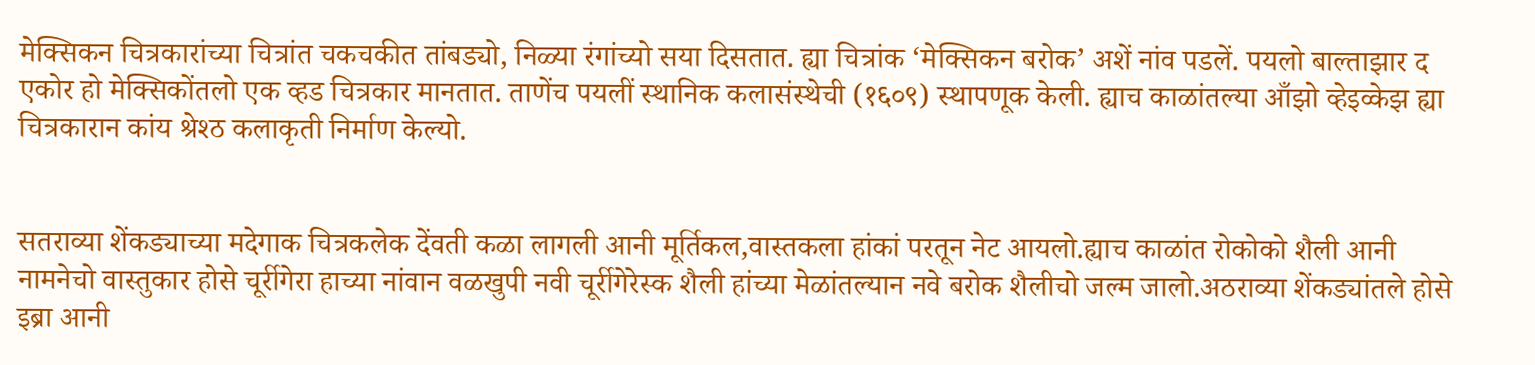मेक्सिकन चित्रकारांच्या चित्रांत चकचकीत तांबड्यो, निळ्या रंगांच्यो सया दिसतात. ह्या चित्रांक ‘मेक्सिकन बरोक’ अशें नांव पडलें. पयलो बाल्ताझार द एकोर हो मेक्सिकोंतलो एक व्हड चित्रकार मानतात. ताणेंच पयलीं स्थानिक कलासंस्थेची (१६०९) स्थापणूक केली. ह्याच काळांतल्या आँझो व्हेइव्केझ ह्या चित्रकारान कांय श्रेश्ठ कलाकृती निर्माण केल्यो.


सतराव्या शेंकड्याच्या मदेगाक चित्रकलेक देंवती कळा लागली आनी मूर्तिकल,वास्तकला हांकां परतून नेट आयलो.ह्याच काळांत रोकोको शैली आनी नामनेचो वास्तुकार होसे चूर्रीगेरा हाच्या नांवान वळखुपी नवी चूर्रीगेरेस्क शैली हांच्या मेळांतल्यान नवे बरोक शैलीचो जल्म जालो.अठराव्या शेंकड्यांतले होसे इब्रा आनी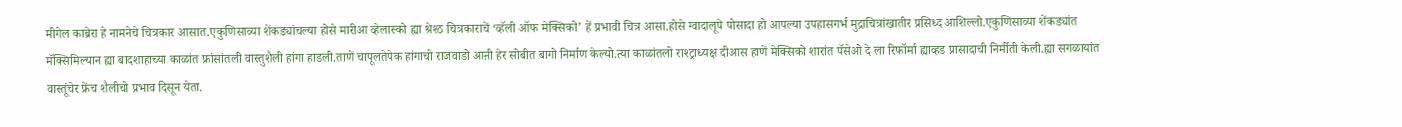मीगेल काब्रेरा हे नामनेचे चित्रकार आसात.एकुणिसाव्या शेंकड्यांचल्या होसे मारीआ व्हेलास्को ह्या श्रेश्ठ चित्रकाराचें ‘व्हॅली ऑफ मेक्सिको’ हें प्रभावी चित्र आसा.होसे ग्वादालूपे पोसादा हो आपल्या उपहासगर्भ मुद्राचित्रांखातीर प्रसिध्द आशिल्लो.एकुणिसाव्या शेंकड्यांत मॅक्सिमिल्यान ह्या बादशाहाच्या काळांत फ्रांसांतली वास्तुशैली हांगा हाडली.ताणें चापूलतेपेक हांगाचो राजवाडो आऩी हेर सोबीत बागो निर्माण केल्यो.त्या काळांतलो राश्ट्राध्यक्ष दीआस हाणें मेक्सिको शारांत पॅसेओ दे ला रिफॉर्मा ह्याव्हड प्रासादाची निर्मीती केली.ह्या सगळायांत वास्तूंचेर फ्रेंच शैलीचो प्रभाव दिसून येता.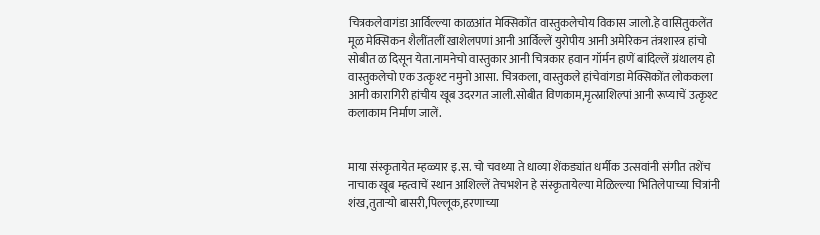चित्रकलेवागंडा आर्विल्ल्या काळआंत मेक्सिकोंत वास्तुकलेचोय विकास जालो.हे वासितुकलेंत मूळ मेक्सिकन शैलींतलीं खाशेलपणां आनी आर्विल्लें युरोपीय आनी अमेरिकन तंत्रशास्त्र हांचो सोबीत ळ दिसून येता.नामनेचो वास्तुकार आनी चित्रकार हवान गॉर्मन हाणें बांदिल्लें ग्रंथालय हो वास्तुकलेचो एक उत्कृश्ट नमुनो आसा. चित्रकला, वास्तुकले हांचेवांगडा मेक्सिकोंत लोककला आनी कारागिरी हांचीय खूब उदरगत जाली.सोबीत विणकाम,मृत्स्नाशिल्पां आनी रूप्याचें उत्कृश्ट कलाकाम निर्माण जालें.


माया संस्कृतायेत म्हळ्यार इ.स. चो चवथ्या ते धाव्या शेंकड्यांत धर्मीक उत्सवांनी संगीत तशेंच नाचाक खूब म्हत्वाचें स्थान आशिल्लें तेचभशेन हे संस्कृतायेल्या मेळिल्ल्या भितिलेपाच्या चित्रांनी शंख,तुताऱ्यो बासरी,पिल्लूक,हरणाच्या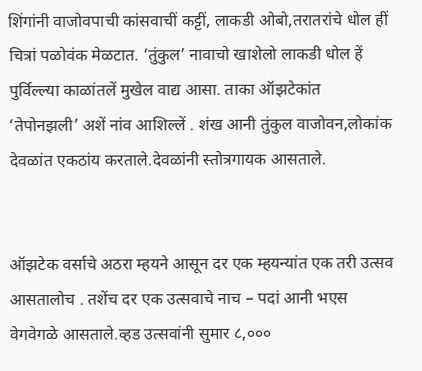शिंगांनी वाजोवपाची कांसवाचीं कट्टीं, लाकडी ओबो,तरातरांचे धोल हीं चित्रां पळोवंक मेळटात. ‘तुंकुल’ नावाचो खाशेलो लाकडी धोल हें पुर्विल्ल्या काळांतलें मुखेल वाद्य आसा. ताका ऑझटेकांत ‘तेपोनझली’ अशें नांव आशिल्लें . शंख आनी तुंकुल वाजोवन,लोकांक देवळांत एकठांय करताले.देवळांनी स्तोत्रगायक आसताले.


ऑझटेक वर्साचे अठरा म्हयने आसून दर एक म्हयन्यांत एक तरी उत्सव आसतालोच . तशेंच दर एक उत्सवाचे नाच – पदां आनी भएस वेगवेगळे आसताले.व्हड उत्सवांनी सुमार ८,०००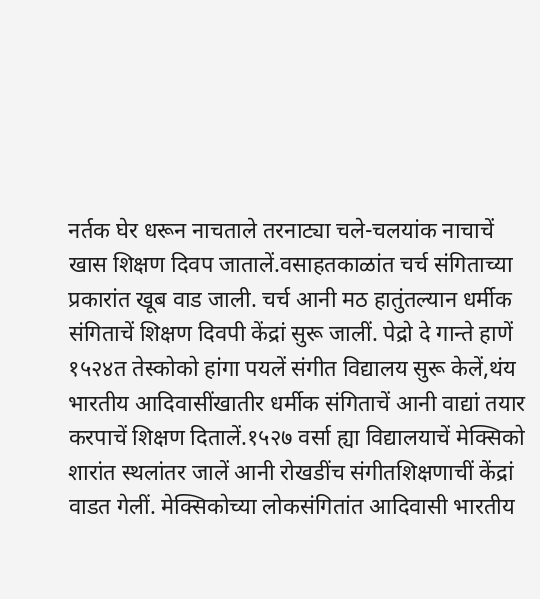नर्तक घेर धरून नाचताले तरनाट्या चले-चलयांक नाचाचें खास शिक्षण दिवप जातालें.वसाहतकाळांत चर्च संगिताच्या प्रकारांत खूब वाड जाली. चर्च आनी मठ हातुंतल्यान धर्मीक संगिताचें शिक्षण दिवपी केंद्रां सुरू जालीं. पेद्रो दे गान्ते हाणें १५२४त तेस्कोको हांगा पयलें संगीत विद्यालय सुरू केलें,थंय भारतीय आदिवासींखातीर धर्मीक संगिताचें आनी वाद्यां तयार करपाचें शिक्षण दितालें.१५२७ वर्सा ह्या विद्यालयाचें मेक्सिको शारांत स्थलांतर जालें आनी रोखडींच संगीतशिक्षणाचीं केंद्रां वाडत गेलीं. मेक्सिकोच्या लोकसंगितांत आदिवासी भारतीय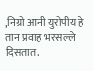,निग्रो आनी युरोपीय हे तान प्रवाह भरसल्ले दिसतात.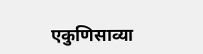एकुणिसाव्या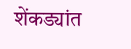शेंकड्यांत